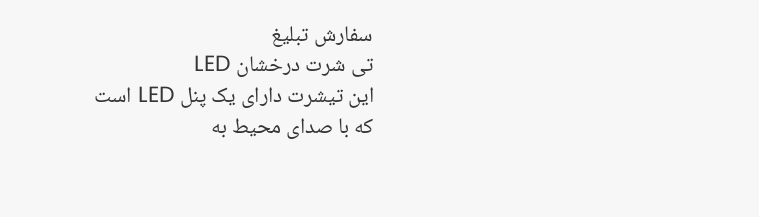سفارش تبلیغ
تی شرت درخشان LED
این تیشرت دارای یک پنل LED است
که با صدای محیط به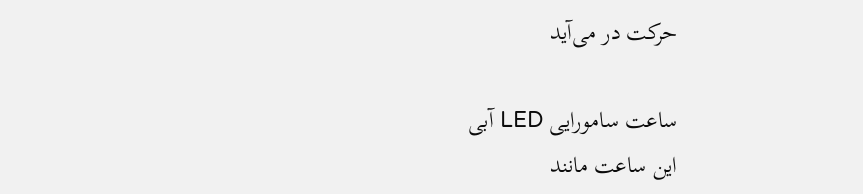حرکت در می‌آید

ساعت سامورایی LED آبی
این ساعت مانند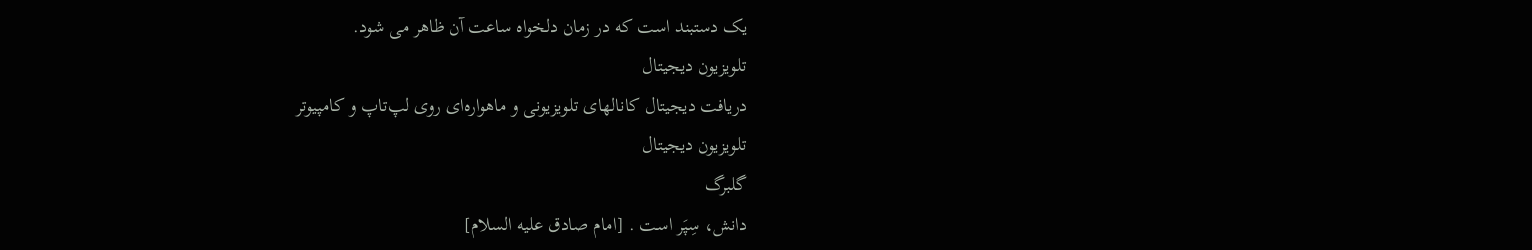یک دستبند است که در زمان دلخواه ساعت آن ظاهر می شود.
تلویزیون دیجیتال
دریافت دیجیتال کانالهای تلویزیونی و ماهواره‌ای روی لپ‌تاپ و کامپیوتر
تلویزیون دیجیتال
گلبرگ
دانش، سِپَر است . [امام صادق علیه السلام]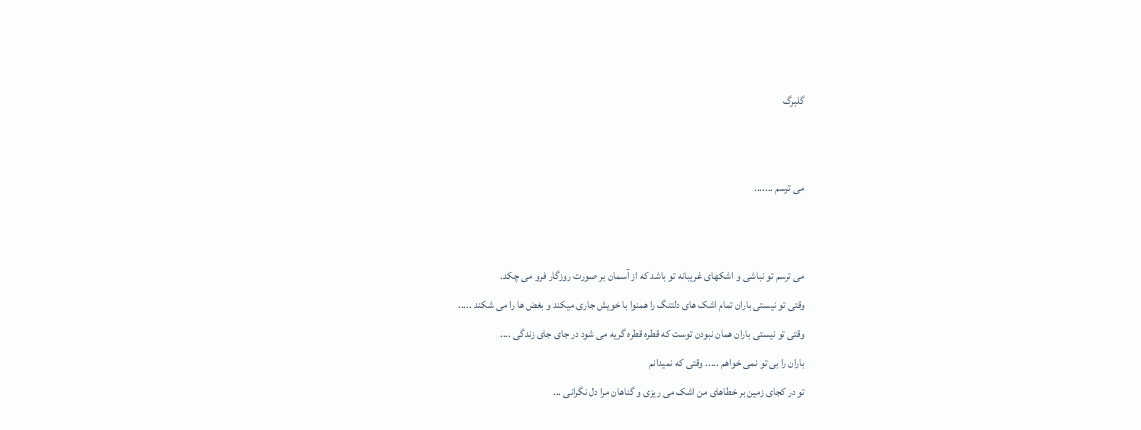گلبرگ


می ترسم .......


می ترسم تو نباشی و اشکهای غریبانه تو باشد که از آسمان بر صورت روزگار فرو می چکد.
وقتی تو نیستی باران تمام اشک های دلتنگ را همنوا با خویش جاری میکند و بغض ها را می شکند .....
وقتی تو نیستی باران همان نبودن توست که قطره قطره گریه می شود در جای جای زندگی ....
باران را بی تو نمی خواهم ..... وقتی که نمیدانم
تو در کجای زمین بر خطاهای من اشک می ریزی و گناهان مرا دل نگرانی ...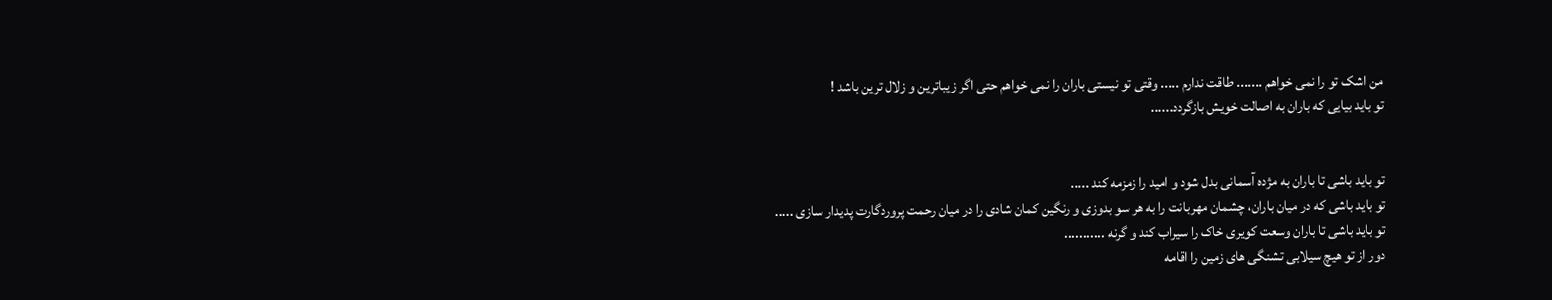من اشک تو را نمی خواهم ....... طاقت ندارم ..... وقتی تو نیستی باران را نمی خواهم حتی اگر زیباترین و زلال ترین باشد !
تو باید بیایی که باران به اصالت خویش بازگردد......


تو باید باشی تا باران به مژده آسمانی بدل شود و امید را زمزمه کند .....
تو باید باشی که در میان باران، چشمان مهربانت را به هر سو بدوزی و رنگین کمان شادی را در میان رحمت پروردگارت پدیدار سازی .....
تو باید باشی تا باران وسعت کویری خاک را سیراب کند و گرنه ...........
دور از تو هیچ سیلابی تشنگی های زمین را اقامه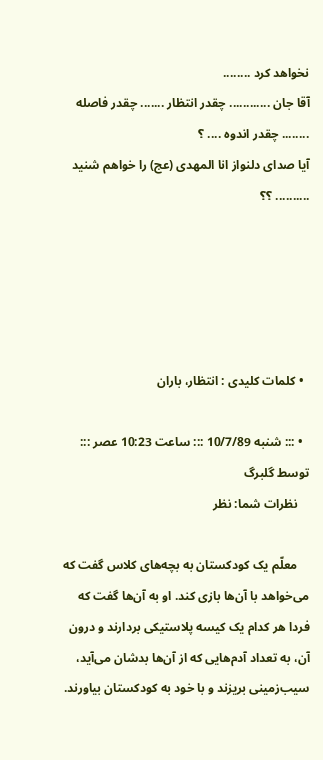نخواهد کرد ........
آقا جان ............ چقدر انتظار ....... چقدر فاصله ........ چقدر اندوه .... ؟
آیا صدای دلنواز انا المهدی (عج) را خواهم شنید .......... ؟؟





  • کلمات کلیدی : انتظار، باران

  • ::: شنبه 10/7/89 ::: ساعت 10:23 عصر :::   توسط گلبرگ
    نظرات شما: نظر

    معلّم یک کودکستان به بچه‌هاى کلاس گفت که می‌خواهد با آن‌ها بازى کند. او به آن‌ها گفت که فردا هر کدام یک کیسه پلاستیکى بردارند و درون آن، به تعداد آدم‌هایى که از آن‌ها بدشان می‌آید، سیب‌زمینى بریزند و با خود به کودکستان بیاورند.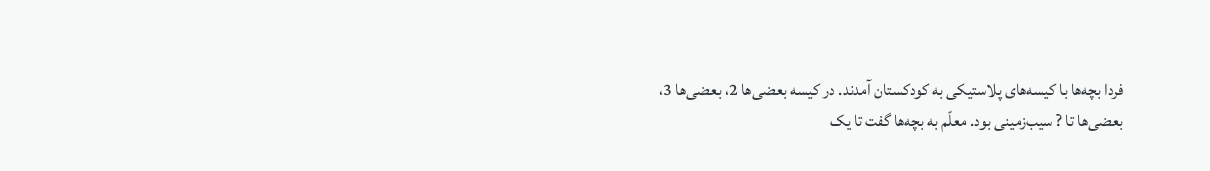فردا بچه‌ها با کیسه‌هاى پلاستیکى به کودکستان آمدند. در کیسه بعضی‌ها 2، بعضی‌ها 3، بعضی‌ها تا ? سیب‌زمینى بود. معلّم به بچه‌ها گفت تا یک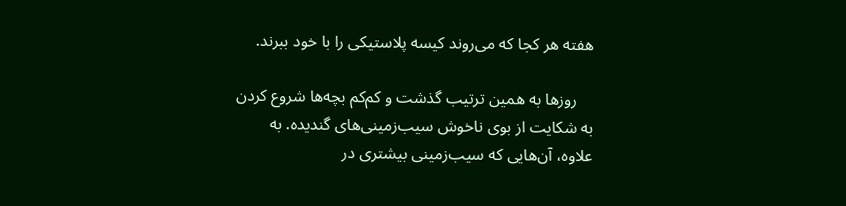هفته هر کجا که می‌روند کیسه پلاستیکى را با خود ببرند.

    روزها به همین ترتیب گذشت و کم‌کم بچه‌ها شروع کردن به شکایت از بوى ناخوش سیب‌زمینی‌‌هاى گندیده. به علاوه، آن‌هایى که سیب‌زمینى بیشترى در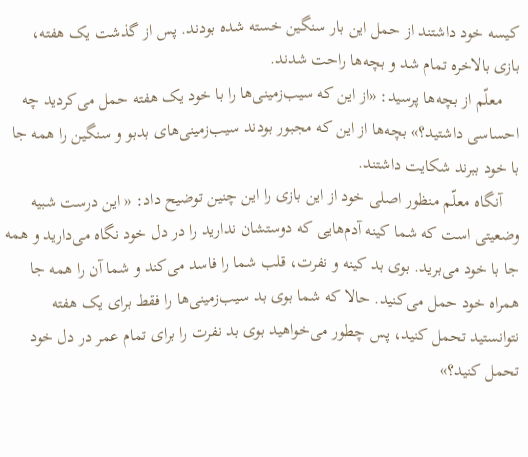کیسه خود داشتند از حمل این بار سنگین خسته شده بودند. پس از گذشت یک هفته، بازى بالاخره تمام شد و بچه‌ها راحت شدند.
    معلّم از بچه‌ها پرسید: «از این که سیب‌زمینی‌ها را با خود یک هفته حمل می‌کردید چه احساسى داشتید؟» بچه‌ها از این که مجبور بودند سیب‌زمینی‌هاى بدبو و سنگین را همه جا با خود ببرند شکایت داشتند.
    آنگاه معلّم منظور اصلى خود از این بازى را این چنین توضیح داد: « این درست شبیه وضعیتى است که شما کینه آدم‌هایى که دوستشان ندارید را در دل خود نگاه می‌دارید و همه جا با خود می‌برید. بوى بد کینه و نفرت، قلب شما را فاسد می‌کند و شما آن را همه جا همراه خود حمل می‌کنید. حالا که شما بوى بد سیب‌زمینی‌ها را فقط براى یک هفته نتوانستید تحمل کنید، پس چطور می‌خواهید بوى بد نفرت را براى تمام عمر در دل خود تحمل کنید؟»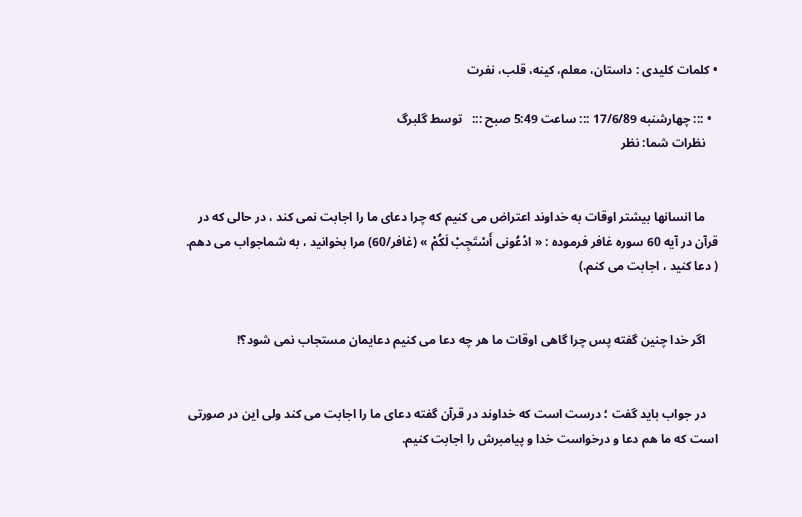• کلمات کلیدی : داستان، معلم، کینه، قلب، نفرت

  • ::: چهارشنبه 17/6/89 ::: ساعت 5:49 صبح :::   توسط گلبرگ
    نظرات شما: نظر


    ما انسانها بیشتر اوقات به خداوند اعتراض می کنیم که چرا دعای ما را اجابت نمی کند ، در حالی که در قرآن در آیه 60 سوره غافر فرموده : « ادْعُونی أَسْتَجِبْ لَکُمْ » (غافر/60) مرا بخوانید ، به شماجواب می دهم. ( دعا کنید ، اجابت می کنم.)


    اگر خدا چنین گفته پس چرا گاهی اوقات ما هر چه دعا می کنیم دعایمان مستجاب نمی شود؟!


    در جواب باید گفت ؛ درست است که خداوند در قرآن گفته دعای ما را اجابت می کند ولی این در صورتی است که ما هم دعا و درخواست خدا و پیامبرش را اجابت کنیم.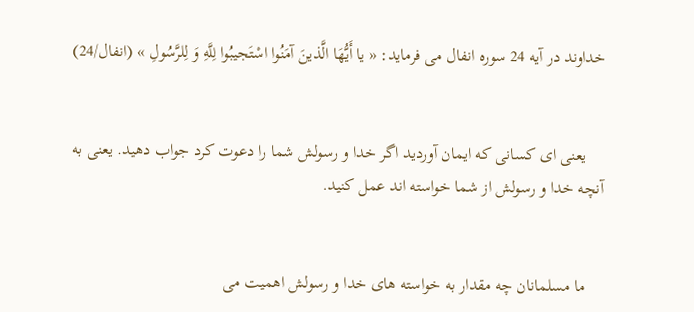خداوند در آیه 24 سوره انفال می فرماید: « یا أَیُّهَا الَّذینَ آمَنُوا اسْتَجیبُوا لِلَّهِ وَ لِلرَّسُولِ » (انفال/24)


    یعنی ای کسانی که ایمان آوردید اگر خدا و رسولش شما را دعوت کرد جواب دهید. یعنی به آنچه خدا و رسولش از شما خواسته اند عمل کنید.


    ما مسلمانان چه مقدار به خواسته های خدا و رسولش اهمیت می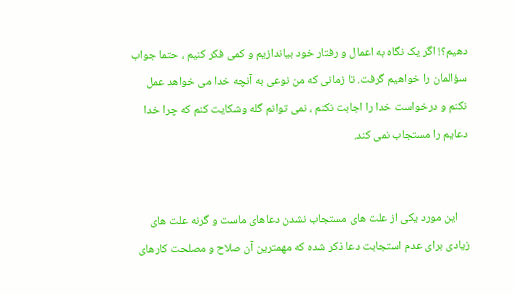دهیم؟! اگر یک نگاه به اعمال و رفتار خود بیاندازیم و کمی فکر کنیم ، حتما جواب سؤالمان را خواهیم گرفت. تا زمانی که من نوعی به آنچه خدا می خواهد عمل نکنم و درخواست خدا را اجابت نکنم ، نمی توانم گله وشکایت کنم که چرا خدا دعایم را مستجاب نمی کند.


    این مورد یکی از علت های مستجاب نشدن دعاهای ماست و گرنه علت های زیادی برای عدم استجابت دعا ذکر شده که مهمترین آن صلاح و مصلحت کارهای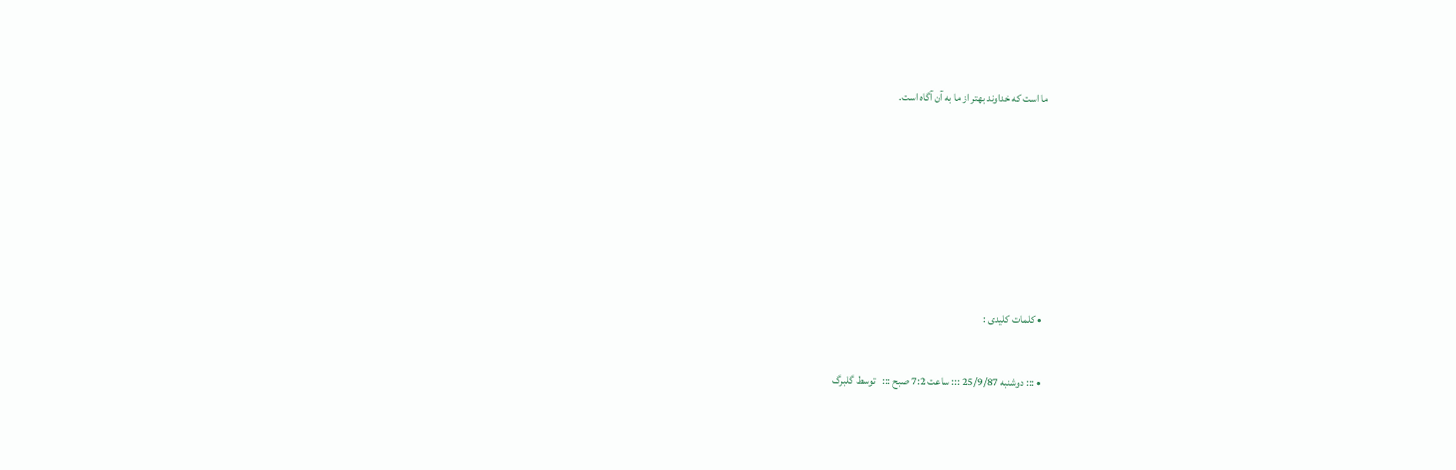ما است که خداوند بهتر از ما به آن آگاه است.






  • کلمات کلیدی :

  • ::: دوشنبه 25/9/87 ::: ساعت 7:2 صبح :::   توسط گلبرگ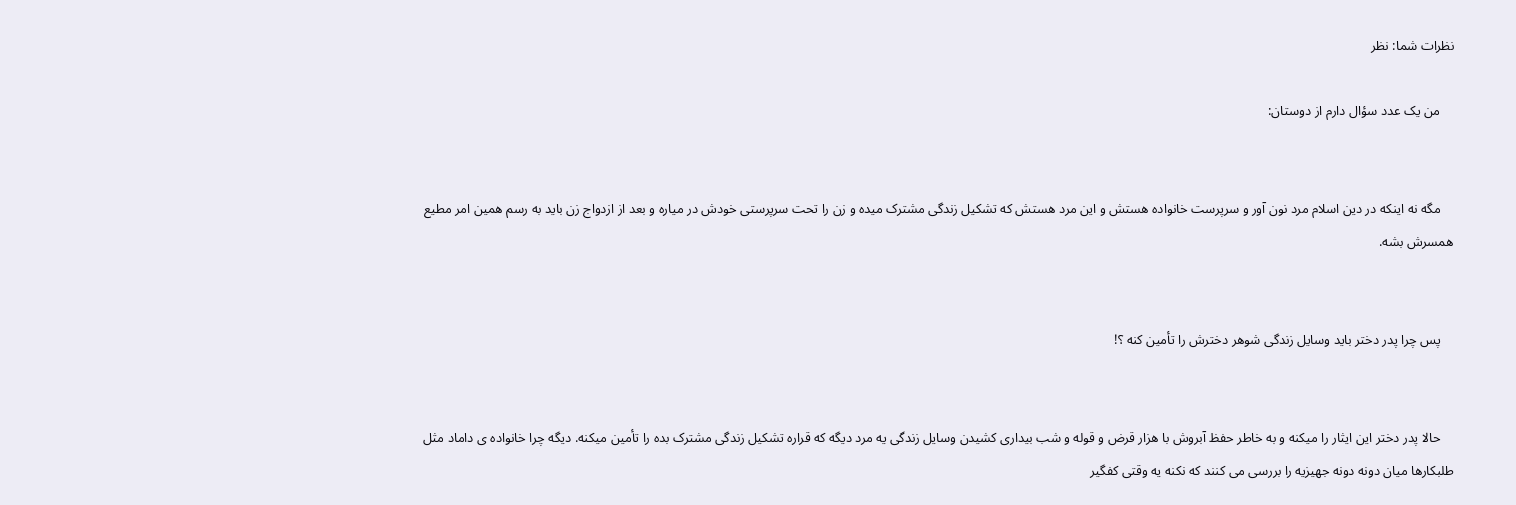نظرات شما: نظر

    من یک عدد سؤال دارم از دوستان:


    مگه نه اینکه در دین اسلام مرد نون آور و سرپرست خانواده هستش و این مرد هستش که تشکیل زندگی مشترک میده و زن را تحت سرپرستی خودش در میاره و بعد از ازدواج زن باید به رسم همین امر مطیع همسرش بشه.


    پس چرا پدر دختر باید وسایل زندگی شوهر دخترش را تأمین کنه ؟!


    حالا پدر دختر این ایثار را میکنه و به خاطر حفظ آبروش با هزار قرض و قوله و شب بیداری کشیدن وسایل زندگی یه مرد دیگه که قراره تشکیل زندگی مشترک بده را تأمین میکنه. دیگه چرا خانواده ی داماد مثل طلبکارها میان دونه دونه جهیزیه را بررسی می کنند که نکنه یه وقتی کفگیر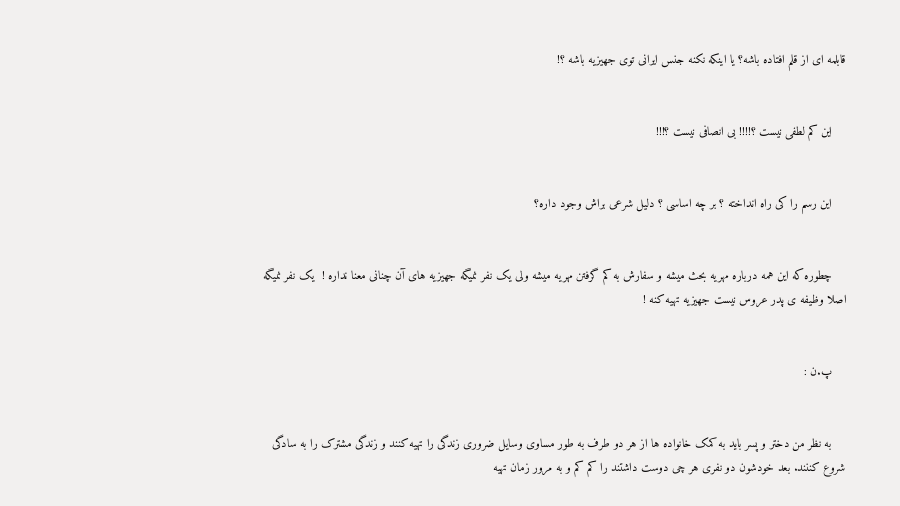قابلمه ای از قلم افتاده باشه؟ یا اینکه نکنه جنس ایرانی توی جهیزیه باشه ؟!


    این کم لطفی نیست ؟!!!! بی انصافی نیست ؟!!!


    این رسم را کی راه انداخته ؟ بر چه اساسی ؟ دلیل شرعی براش وجود داره؟


    چطوره که این همه درباره مهریه بحث میشه و سفارش به کم گرفتن مهریه میشه ولی یک نفر نمیگه جهیزیه های آن چنانی معنا نداره !  یک نفر نمیگه اصلا وظیفه ی پدر عروس نیست جهیزیه تهیه کنه !


    پ.ن :


    به نظر من دختر و پسر باید به کمک خانواده ها از هر دو طرف به طور مساوی وسایل ضروری زندگی را تهیه کنند و زندگی مشترک را به سادگی شروع کننند. بعد خودشون دو نفری هر چی دوست داشتند را کم کم و به مرور زمان تهیه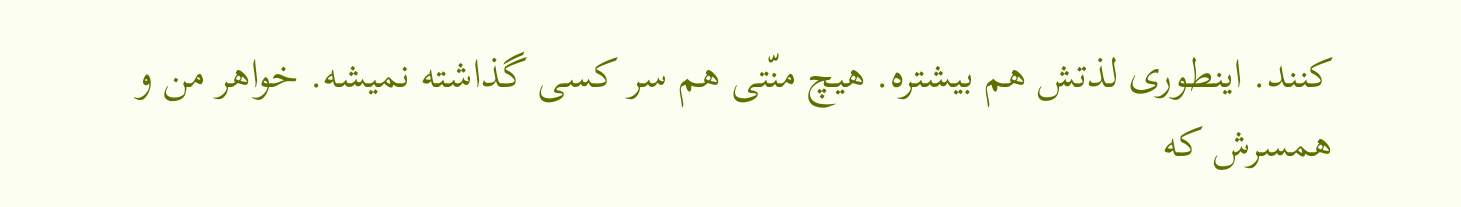کنند. اینطوری لذتش هم بیشتره. هیچ منّتی هم سر کسی گذاشته نمیشه. خواهر من و همسرش که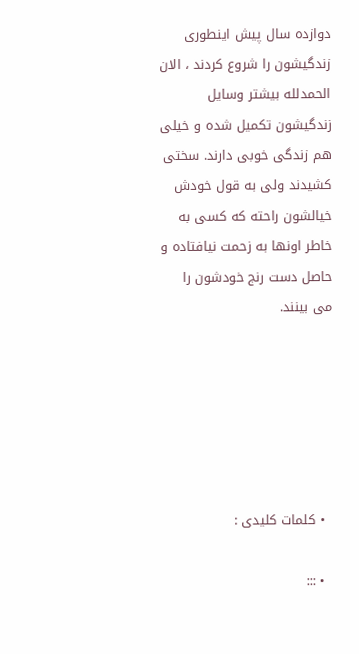دوازده سال پیش اینطوری زندگیشون را شروع کردند ، الان الحمدلله بیشتر وسایل زندگیشون تکمیل شده و خیلی هم زندگی خوبی دارند. سختی کشیدند ولی به قول خودش خیالشون راحته که کسی به خاطر اونها به زحمت نیافتاده و حاصل دست رنج خودشون را می بینند.






  • کلمات کلیدی :

  • :::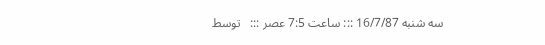سه شنبه 16/7/87 ::: ساعت 7:5 عصر :::   توسط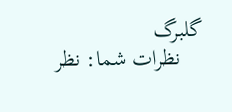گلبرگ
    نظرات شما: نظر